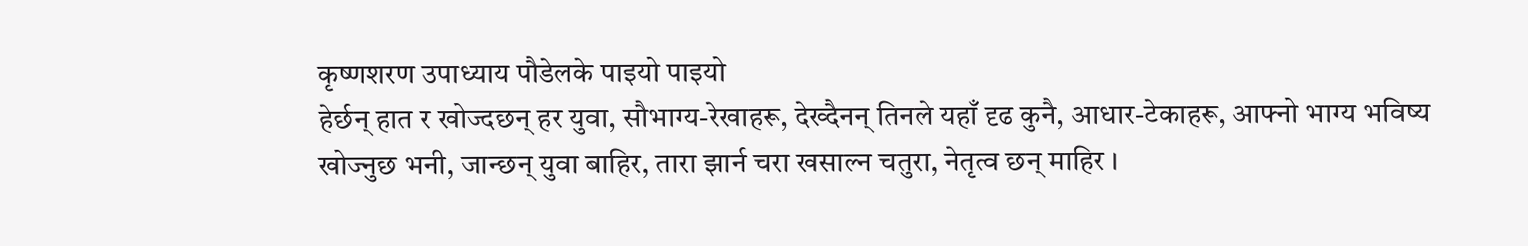कृष्णशरण उपाध्याय पौडेलके पाइयो पाइयो
हेर्छन् हात र खोज्दछन् हर युवा, सौभाग्य-रेखाहरू, देख्दैनन् तिनले यहाँ दृढ कुनै, आधार-टेकाहरू, आफ्नो भाग्य भविष्य खोज्नुछ भनी, जान्छन् युवा बाहिर, तारा झार्न चरा खसाल्न चतुरा, नेतृत्व छन् माहिर ।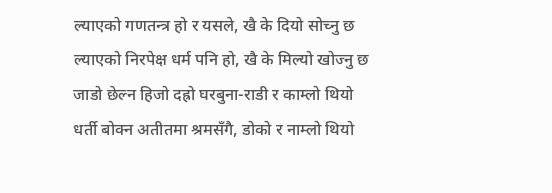ल्याएको गणतन्त्र हो र यसले, खै के दियो सोच्नु छ
ल्याएको निरपेक्ष धर्म पनि हो, खै के मिल्यो खोज्नु छ
जाडो छेल्न हिजो दह्रो घरबुना-राडी र काम्लो थियो
धर्ती बोक्न अतीतमा श्रमसँगै, डोको र नाम्लो थियो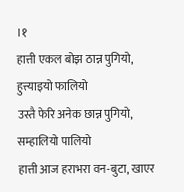।१
हात्ती एकल बोझ ठान्न पुगियो, हुत्त्याइयो फालियो
उस्तै फेरि अनेक छान्न पुगियो, सम्हालियो पालियो
हात्ती आज हराभरा वन-बुटा, खाएर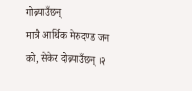गोब्र्याउँछन्
मात्रै आर्थिक मेरुदण्ड जन को, सेकेर दोब्र्याउँछन् ।२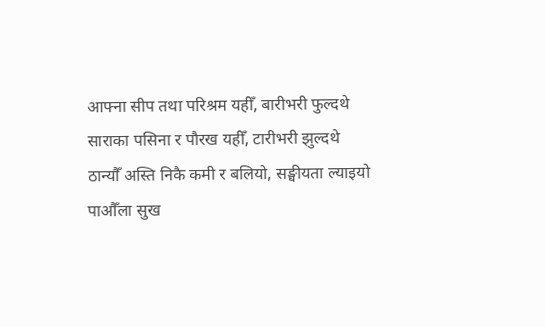आफ्ना सीप तथा परिश्रम यहीँ, बारीभरी फुल्दथे
साराका पसिना र पौरख यहीँ, टारीभरी झुल्दथे
ठान्यौँ अस्ति निकै कमी र बलियो, सङ्घीयता ल्याइयो
पाऔँला सुख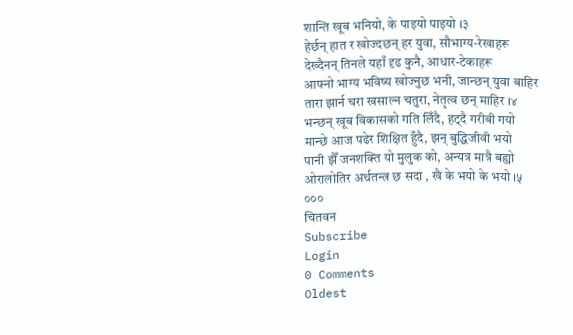शान्ति खूब भनियो, के पाइयो पाइयो ।३
हेर्छन् हात र खोज्दछन् हर युवा, सौभाग्य-रेखाहरू
देख्दैनन् तिनले यहाँ दृढ कुनै, आधार-टेकाहरू
आफ्नो भाग्य भविष्य खोज्नुछ भनी, जान्छन् युवा बाहिर
तारा झार्न चरा खसाल्न चतुरा, नेतृत्व छन् माहिर ।४
भन्छन् खूब विकासको गति लिँदै, हट्दै गरीबी गयो
मान्छे आज पढेर शिक्षित हुँदै, झन् बुद्धिजीवी भयो
पानी झैँ जनशक्ति यो मुलुक को, अन्यत्र मात्रै बह्यो
ओरालोतिर अर्थतन्त्र छ सदा , खै के भयो के भयो ।५
०००
चितवन
Subscribe
Login
0 Comments
Oldest